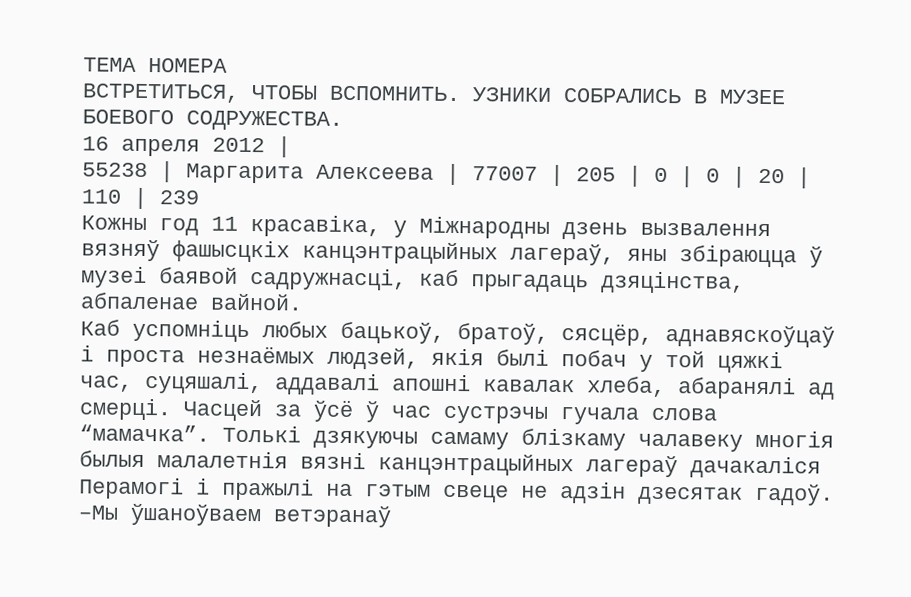ТЕМА НОМЕРА
ВСТРЕТИТЬСЯ, ЧТОБЫ ВСПОМНИТЬ. УЗНИКИ СОБРАЛИСЬ В МУЗЕЕ БОЕВОГО СОДРУЖЕСТВА.
16 апреля 2012 |
55238 | Маргарита Алексеева | 77007 | 205 | 0 | 0 | 20 | 110 | 239
Кожны год 11 красавіка, у Міжнародны дзень вызвалення вязняў фашысцкіх канцэнтрацыйных лагераў, яны збіраюцца ў музеі баявой садружнасці, каб прыгадаць дзяцінства, абпаленае вайной.
Каб успомніць любых бацькоў, братоў, сясцёр, аднавяскоўцаў і проста незнаёмых людзей, якія былі побач у той цяжкі час, суцяшалі, аддавалі апошні кавалак хлеба, абаранялі ад смерці. Часцей за ўсё ў час сустрэчы гучала слова “мамачка”. Толькі дзякуючы самаму блізкаму чалавеку многія былыя малалетнія вязні канцэнтрацыйных лагераў дачакаліся Перамогі і пражылі на гэтым свеце не адзін дзесятак гадоў.
–Мы ўшаноўваем ветэранаў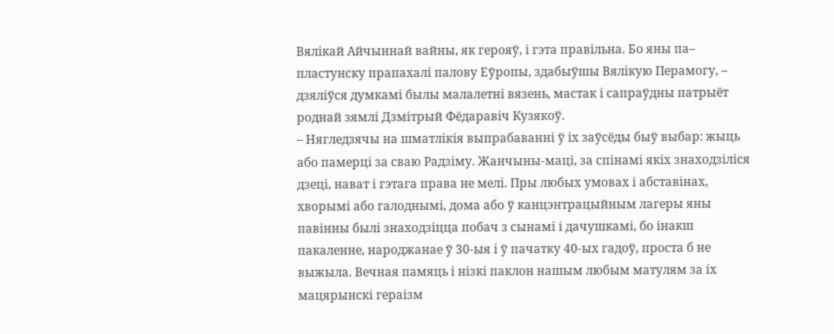Вялікай Айчыннай вайны, як герояў, і гэта правільна. Бо яны па– пластунску прапахалі палову Еўропы, здабыўшы Вялікую Перамогу, – дзяліўся думкамі былы малалетні вязень, мастак і сапраўдны патрыёт роднай зямлі Дзмітрый Фёдаравіч Кузякоў.
– Нягледзячы на шматлікія выпрабаванні ў іх заўсёды быў выбар: жыць або памерці за сваю Радзіму. Жанчыны-маці, за спінамі якіх знаходзіліся дзеці, нават і гэтага права не мелі. Пры любых умовах і абставінах, хворымі або галоднымі, дома або ў канцэнтрацыйным лагеры яны павінны былі знаходзіцца побач з сынамі і дачушкамі, бо інакш пакаленне, народжанае ў 30-ыя і ў пачатку 40-ых гадоў, проста б не выжыла. Вечная памяць і нізкі паклон нашым любым матулям за іх мацярынскі гераізм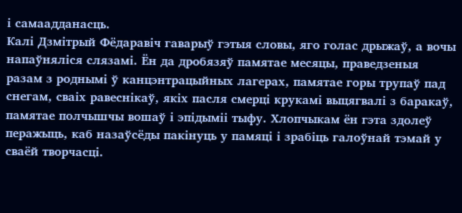і самаадданасць.
Калі Дзмітрый Фёдаравіч гаварыў гэтыя словы, яго голас дрыжаў, а вочы напаўняліся слязамі. Ён да дробязяў памятае месяцы, праведзеныя разам з роднымі ў канцэнтрацыйных лагерах, памятае горы трупаў пад снегам, сваіх равеснікаў, якіх пасля смерці крукамі выцягвалі з баракаў, памятае полчышчы вошаў і эпідыміі тыфу. Хлопчыкам ён гэта здолеў перажыць, каб назаўсёды пакінуць у памяці і зрабіць галоўнай тэмай у сваёй творчасці.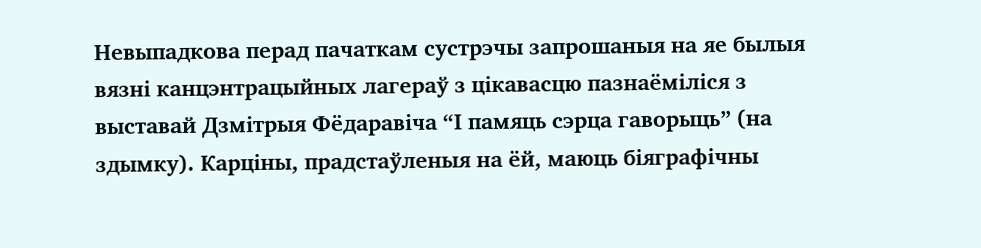Невыпадкова перад пачаткам сустрэчы запрошаныя на яе былыя вязні канцэнтрацыйных лагераў з цікавасцю пазнаёміліся з выставай Дзмітрыя Фёдаравіча “І памяць сэрца гаворыць” (на здымку). Карціны, прадстаўленыя на ёй, маюць біяграфічны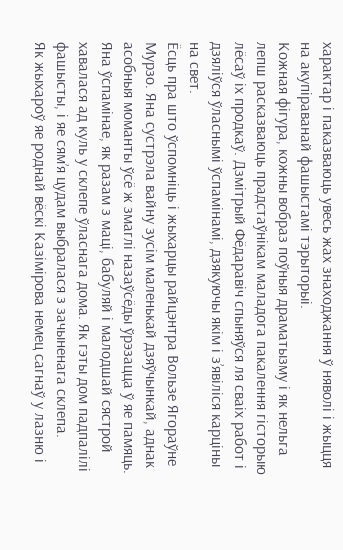характар і паказваюць увесь жах знаходжання ў няволі і жыцця на акупіраванай фашыстамі тэрыторыі.
Кожная фігура, кожны вобраз поўныя драматызму і як нельга лепш расказваюць прадстаўнікам маладога пакалення гісторыю лёсаў іх продкаў. Дзмітрый Фёдаравіч спыняўся ля сваіх работ і дзяліўся ўласнымі ўспамінамі, дзякуючы якім і з’явіліся карціны на свет.
Ёсць пра што ўспомніць і жыхарцы райцэнтра Вользе Ягораўне Мурзо. Яна сустрэла вайну зусім маленькай дзяўчынкай, аднак асобныя моманты ўсё ж змаглі назаўсёды ўрэзацца ў яе памяць. Яна ўспамінае, як разам з маці, бабуляй і малодшай сястрой хавалася ад куль у склепе ўласнага дома. Як гэты дом падпалілі фашысты, і яе сям’я цудам выбралася з зачыненага склепа.
Як жыхароў яе роднай вёскі Казімірова немец сагнаў у лазню і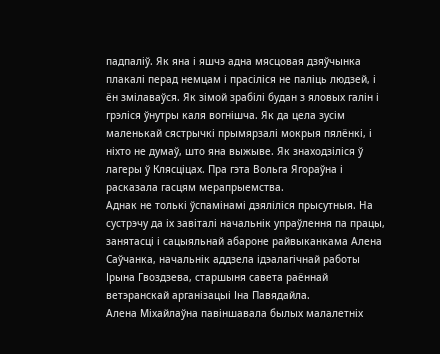падпаліў. Як яна і яшчэ адна мясцовая дзяўчынка плакалі перад немцам і прасіліся не паліць людзей, і ён змілаваўся. Як зімой зрабілі будан з яловых галін і грэліся ўнутры каля вогнішча. Як да цела зусім маленькай сястрычкі прымярзалі мокрыя пялёнкі, і ніхто не думаў, што яна выжыве. Як знаходзіліся ў лагеры ў Клясціцах. Пра гэта Вольга Ягораўна і расказала гасцям мерапрыемства.
Аднак не толькі ўспамінамі дзяліліся прысутныя. На сустрэчу да іх завіталі начальнік упраўлення па працы, занятасці і сацыяльнай абароне райвыканкама Алена Саўчанка, начальнік аддзела ідэалагічнай работы Ірына Гвоздзева, старшыня савета раённай ветэранскай арганізацыі Іна Павядайла.
Алена Міхайлаўна павіншавала былых малалетніх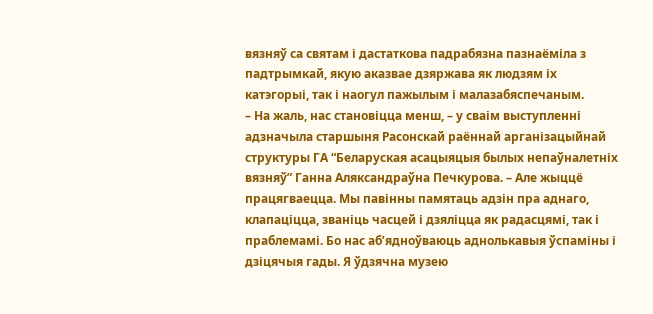вязняў са святам і дастаткова падрабязна пазнаёміла з падтрымкай, якую аказвае дзяржава як людзям іх катэгорыі, так і наогул пажылым і малазабяспечаным.
– На жаль, нас становіцца менш, – у сваім выступленні адзначыла старшыня Расонскай раённай арганізацыйнай структуры ГА “Беларуская асацыяцыя былых непаўналетніх вязняў” Ганна Аляксандраўна Печкурова. – Але жыццё працягваецца. Мы павінны памятаць адзін пра аднаго, клапаціцца, званіць часцей і дзяліцца як радасцямі, так і праблемамі. Бо нас аб’ядноўваюць аднолькавыя ўспаміны і дзіцячыя гады. Я ўдзячна музею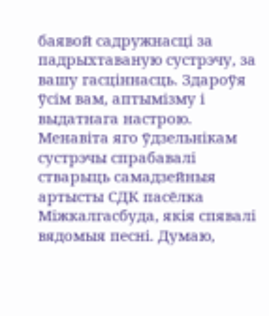баявой садружнасці за падрыхтаваную сустрэчу, за вашу гасціннасць. Здароўя ўсім вам, аптымізму і выдатнага настрою.
Менавіта яго ўдзельнікам сустрэчы спрабавалі стварыць самадзейныя артысты СДК пасёлка Міжкалгасбуда, якія спявалі вядомыя песні. Думаю,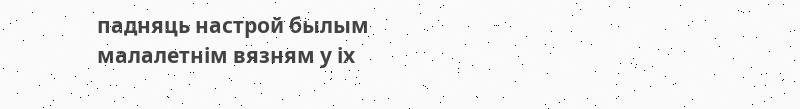падняць настрой былым малалетнім вязням у іх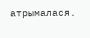атрымалася.